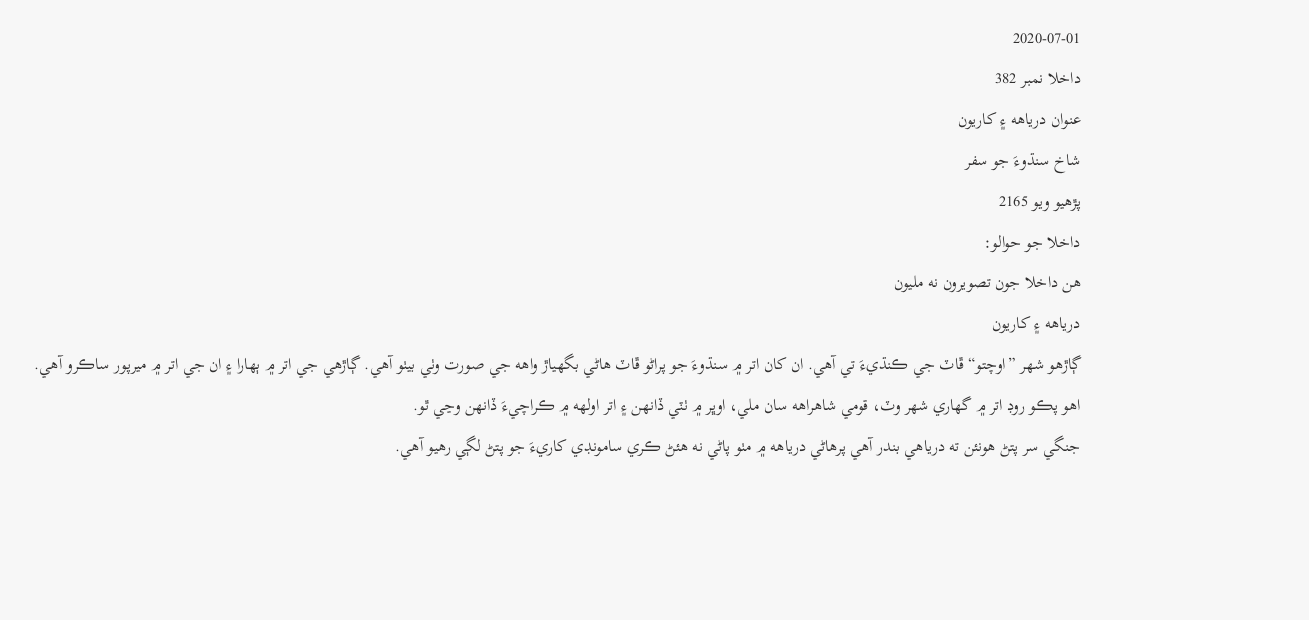2020-07-01
داخلا نمبر 382
عنوان درياهه ۽ کاريون
شاخ سنڌوءَ جو سفر
پڙهيو ويو 2165
داخلا جو حوالو:
هن داخلا جون تصويرون نه مليون
درياهه ۽ کاريون
ڳاڙهو شهر ”اوچتو“ ڦاٽ جي ڪنڌيءَ تي آهي. ان کان اتر ۾ سنڌوءَ جو پراڻو ڦاٽ هاڻي بگهياڙ واهه جي صورت وٺي بيٺو آهي. ڳاڙهي جي اتر ۾ ٻهارا ۽ ان جي اتر ۾ ميرپور ساڪرو آهي. اهو پڪو روڊ اتر ۾ گهاري شهر وٽ، قومي شاهراهه سان ملي، اوڀر ۾ ٺٽي ڏانهن ۽ اتر اولهه ۾ ڪراچيءَ ڏانهن وڃي ٿو.
جنگي سر پتڻ هونئن ته درياهي بندر آهي پرهاڻي درياهه ۾ مٺو پاڻي نه هئڻ ڪري سامونڊي کاريءَ جو پتڻ لڳي رهيو آهي.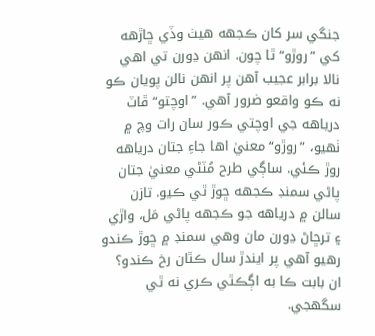جنگي سر کان ڪجهه هيٺ وڏي ڇاڙهه کي ”روڙو“ ٿا چون. انهن ڍورن تي اهي نالا برابر عجيب آهن پر انهن نالن پويان ڪو نه ڪو واقعو ضرور آهي. ”اوچتو“ ڦاٽ درياهه جي اوچتي ڪور سان رات وچ ۾ ٺهيو، ”روڙو“ معنيٰ اها جاءِ جتان درياهه روڙ ڪئي. ساڳي طرح مُٽڻي معنيٰ جتان پاڻي سمنڊ ڪجهه ڇوڙ ٿي ڪيو. تازن سالن ۾ درياهه جو ڪجهه پاڻي مَل، واڙي ۽ ترڇاڻ ڍورن مان وهي سمنڊ ۾ ڇوڙ ڪندو رهيو آهي پر ايندڙ سال ڪٿان رخ ڪندو؟ ان بابت ڪا به اڳڪٿي ڪري نه ٿي سگهجي.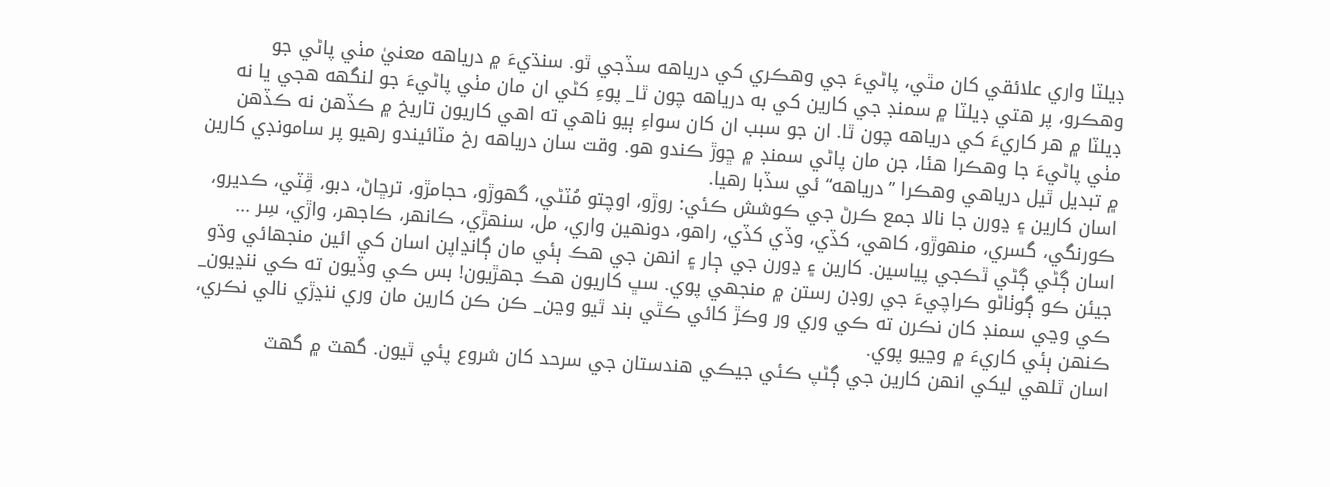ڊيلٽا واري علائقي کان مٿي، پاڻيءَ جي وهڪري کي درياهه سڏجي ٿو. سنڌيءَ ۾ درياهه معنيٰ مٺي پاڻي جو وهڪرو، پر هتي ڊيلٽا ۾ سمنڊ جي کارين کي به درياهه چون ٿا_ پوءِ کڻي ان مان مٺي پاڻيءَ جو لنگهه هجي يا نه ڊيلٽا ۾ هر کاريءَ کي درياهه چون ٿا. ان جو سبب ان کان سواءِ ٻيو ناهي ته اهي کاريون تاريخ ۾ ڪڏهن نه ڪڏهن مٺي پاڻيءَ جا وهڪرا هئا، جن مان پاڻي سمنڊ ۾ ڇوڙ ڪندو هو. وقت سان درياهه رخ مٽائيندو رهيو پر سامونڊي کارين ۾ تبديل ٿيل درياهي وهڪرا ”درياهه“ ئي سڏبا رهيا.
اسان کارين ۽ ڍورن جا نالا جمع ڪرڻ جي ڪوشش ڪئي: روڙو، اوچتو مُٽڻي، گهوڙو، حجامڙو، ترڇاڻ، دبو، ڦِٽي، ڪديرو، ڪورنگي، گسري، منهوڙو، کاهي، کڏي، وڏي کڏي، راهو، دونهين واري، مل، سنهڙي، ڪانهر، ڪاجهر، واڙي، سِر ... اسان ڳڻي ڳڻي ٿڪجي پياسين. کارين ۽ ڍورن جي ڄار ۽ انهن جي هڪ ٻئي مان ڳانڍاپن اسان کي ائين منجهائي وڌو جيئن ڪو ڳوٺاڻو ڪراچيءَ جي روڊن رستن ۾ منجهي پوي. سڀ کاريون هڪ جهڙيون! بس ڪي وڏيون ته ڪي ننڍيون_ ڪي وڃي سمنڊ کان نڪرن ته ڪي وري ور وڪڙ کائي ڪٿي بند ٿيو وڃن_ ڪن ڪن کارين مان وري ننڍڙي نالي نڪري، ڪنهن ٻئي کاريءَ ۾ وڃيو پوي.
اسان ٿلهي ليکي انهن کارين جي ڳڻپ ڪئي جيڪي هندستان جي سرحد کان شروع پئي ٿيون. گهٽ ۾ گهٽ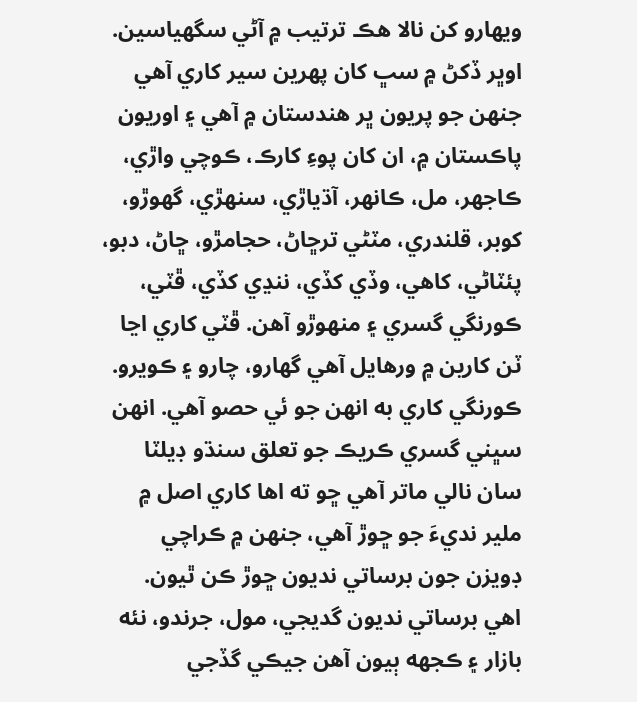ويهارو کن نالا هڪ ترتيب ۾ آڻي سگهياسين. اوڀر ڏکڻ ۾ سڀ کان پهرين سير کاري آهي جنهن جو پريون ڀر هندستان ۾ آهي ۽ اوريون پاڪستان ۾، ان کان پوءِ کارڪ، ڪوچي واڙي، ڪاجهر، مل، ڪانهر، آڌياڙي، سنهڙي، گهوڙو، کوبر، قلندري، مٽڻي ترڇاڻ، حجامڙو، ڇاڻ، دبو، پئٽاڻي، کاهي، وڏي کڏي، ننڍي کڏي، ڦٽي، ڪورنگي گسري ۽ منهوڙو آهن. ڦٽي کاري اڃا ٽن کارين ۾ ورهايل آهي گهارو، چارو ۽ ڪويرو. ڪورنگي کاري به انهن جو ئي حصو آهي. انهن سڀني گسري ڪريڪ جو تعلق سنڌو ڊيلٽا سان نالي ماتر آهي ڇو ته اها کاري اصل ۾ ملير نديءَ جو ڇوڙ آهي، جنهن ۾ ڪراچي ڊويزن جون برساتي نديون ڇوڙ ڪن ٿيون. اهي برساتي نديون گديجي، مول، جرندو، نئه بازار ۽ ڪجهه ٻيون آهن جيڪي گڏجي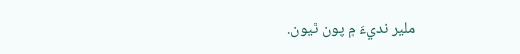ملير نديءَ ۾ پون ٿيون.